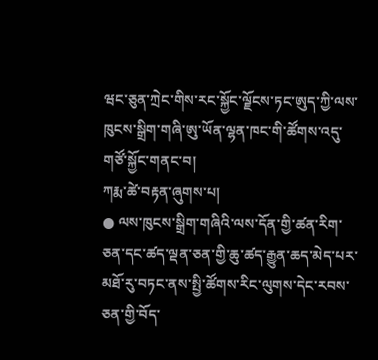ཝང་ཅུན་ཀྲེང་གིས་རང་སྐྱོང་ལྗོངས་ཏང་ཨུད་ཀྱི་ལས་ཁུངས་སྒྲིག་གཞི་ཨུ་ཡོན་ལྷན་ཁང་གི་ཚོགས་འདུ་གཙོ་སྐྱོང་གནང་བ།
ཀརྨ་ཚེ་བརྟན་ཞུགས་པ།
● ལས་ཁུངས་སྒྲིག་གཞིའི་ལས་དོན་གྱི་ཚན་རིག་ཅན་དང་ཚད་ལྡན་ཅན་གྱི་ཆུ་ཚད་རྒྱུན་ཆད་མེད་པར་མཐོ་རུ་བཏང་ནས་སྤྱི་ཚོགས་རིང་ལུགས་དེང་རབས་ཅན་གྱི་བོད་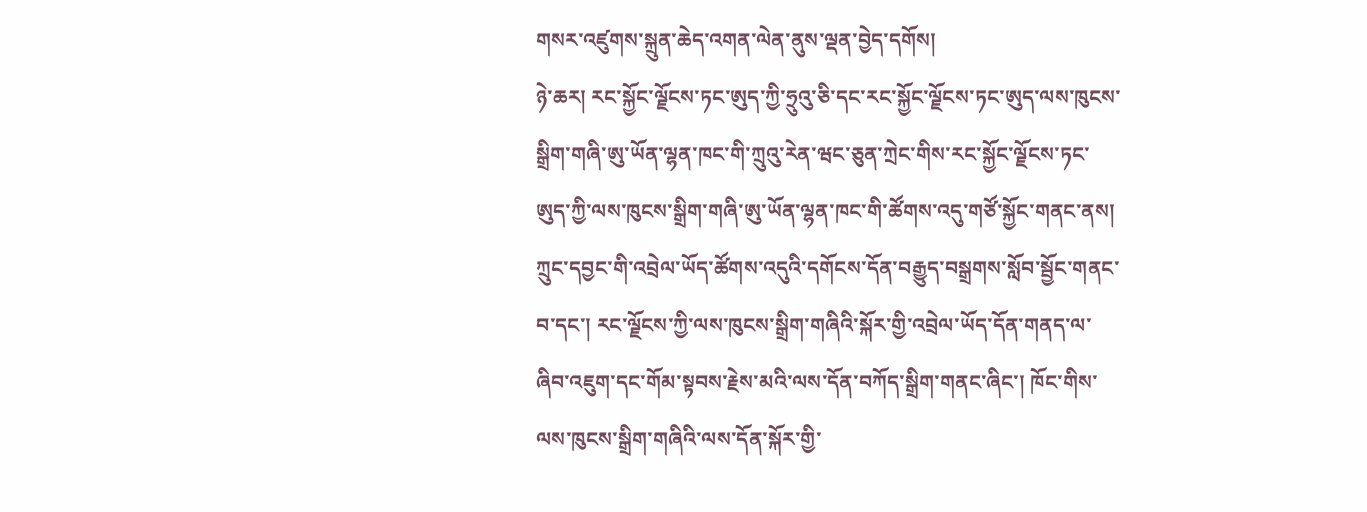གསར་འཛུགས་སྐྲུན་ཆེད་འགན་ལེན་ནུས་ལྡན་བྱེད་དགོས།
ཉེ་ཆར། རང་སྐྱོང་ལྗོངས་ཏང་ཨུད་ཀྱི་ཧྲུའུ་ཅི་དང་རང་སྐྱོང་ལྗོངས་ཏང་ཨུད་ལས་ཁུངས་སྒྲིག་གཞི་ཨུ་ཡོན་ལྷན་ཁང་གི་ཀྲུའུ་རེན་ཝང་ཅུན་ཀྲེང་གིས་རང་སྐྱོང་ལྗོངས་ཏང་ཨུད་ཀྱི་ལས་ཁུངས་སྒྲིག་གཞི་ཨུ་ཡོན་ལྷན་ཁང་གི་ཚོགས་འདུ་གཙོ་སྐྱོང་གནང་ནས། ཀྲུང་དབྱང་གི་འབྲེལ་ཡོད་ཚོགས་འདུའི་དགོངས་དོན་བརྒྱུད་བསྒྲགས་སློབ་སྦྱོང་གནང་བ་དང་། རང་ལྗོངས་ཀྱི་ལས་ཁུངས་སྒྲིག་གཞིའི་སྐོར་གྱི་འབྲེལ་ཡོད་དོན་གནད་ལ་ཞིབ་འཇུག་དང་གོམ་སྟབས་རྗེས་མའི་ལས་དོན་བཀོད་སྒྲིག་གནང་ཞིང་། ཁོང་གིས་ལས་ཁུངས་སྒྲིག་གཞིའི་ལས་དོན་སྐོར་གྱི་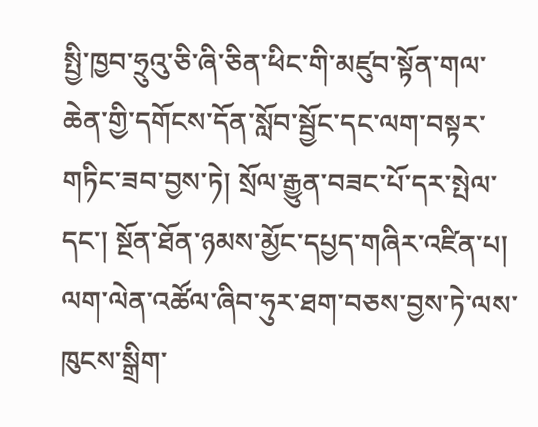སྤྱི་ཁྱབ་ཧྲུའུ་ཅི་ཞི་ཅིན་ཕིང་གི་མཛུབ་སྟོན་གལ་ཆེན་གྱི་དགོངས་དོན་སློབ་སྦྱོང་དང་ལག་བསྟར་གཏིང་ཟབ་བྱས་ཏེ། སྲོལ་རྒྱུན་བཟང་པོ་དར་སྤེལ་དང་། སྔོན་ཐོན་ཉམས་མྱོང་དཔྱད་གཞིར་འཛིན་པ། ལག་ལེན་འཚོལ་ཞིབ་ཧུར་ཐག་བཅས་བྱས་ཏེ་ལས་ཁུངས་སྒྲིག་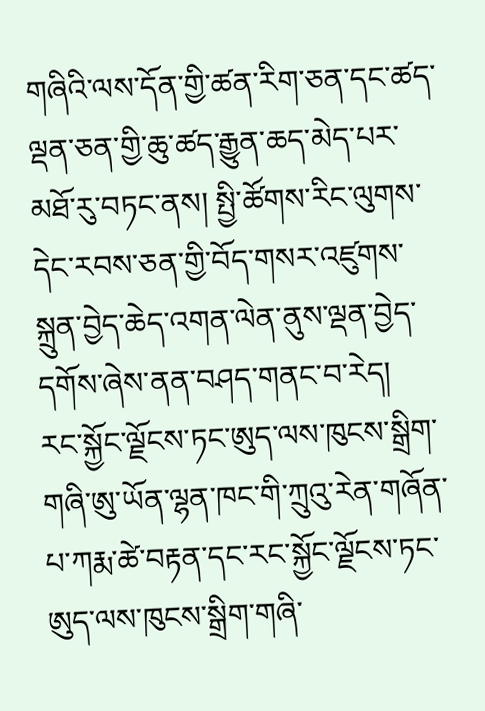གཞིའི་ལས་དོན་གྱི་ཚན་རིག་ཅན་དང་ཚད་ལྡན་ཅན་གྱི་ཆུ་ཚད་རྒྱུན་ཆད་མེད་པར་མཐོ་རུ་བཏང་ནས། སྤྱི་ཚོགས་རིང་ལུགས་དེང་རབས་ཅན་གྱི་བོད་གསར་འཛུགས་སྐྲུན་བྱེད་ཆེད་འགན་ལེན་ནུས་ལྡན་བྱེད་དགོས་ཞེས་ནན་བཤད་གནང་བ་རེད།
རང་སྐྱོང་ལྗོངས་ཏང་ཨུད་ལས་ཁུངས་སྒྲིག་གཞི་ཨུ་ཡོན་ལྷན་ཁང་གི་ཀྲུའུ་རེན་གཞོན་པ་ཀརྨ་ཚེ་བརྟན་དང་རང་སྐྱོང་ལྗོངས་ཏང་ཨུད་ལས་ཁུངས་སྒྲིག་གཞི་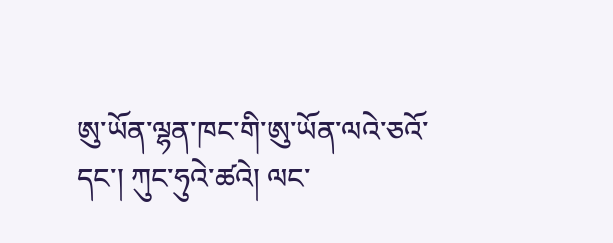ཨུ་ཡོན་ལྷན་ཁང་གི་ཨུ་ཡོན་ལའེ་ཅའོ་དང་། ཀུང་ཧུའེ་ཚའེ། ལང་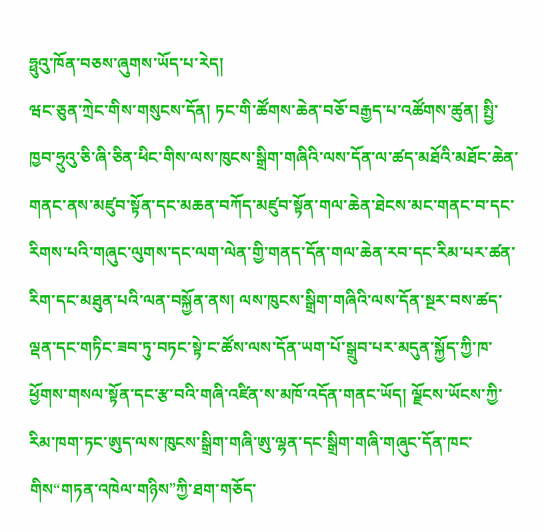ཧྥུའུ་ཁོན་བཅས་ཞུགས་ཡོད་པ་རེད།
ཝང་ཅུན་ཀྲེང་གིས་གསུངས་དོན། ཏང་གི་ཚོགས་ཆེན་བཅོ་བརྒྱད་པ་འཚོགས་ཚུན། སྤྱི་ཁྱབ་ཧྲུའུ་ཅི་ཞི་ཅིན་ཕིང་གིས་ལས་ཁུངས་སྒྲིག་གཞིའི་ལས་དོན་ལ་ཚད་མཐོའི་མཐོང་ཆེན་གནང་ནས་མཛུབ་སྟོན་དང་མཆན་བཀོད་མཛུབ་སྟོན་གལ་ཆེན་ཐེངས་མང་གནང་བ་དང་རིགས་པའི་གཞུང་ལུགས་དང་ལག་ལེན་གྱི་གནད་དོན་གལ་ཆེན་རབ་དང་རིམ་པར་ཚན་རིག་དང་མཐུན་པའི་ལན་བསྐྱོན་ནས། ལས་ཁུངས་སྒྲིག་གཞིའི་ལས་དོན་སྔར་བས་ཚད་ལྡན་དང་གཏིང་ཟབ་ཏུ་བཏང་སྟེ་ང་ཚོས་ལས་དོན་ཡག་པོ་སྒྲུབ་པར་མདུན་སྐྱོད་ཀྱི་ཁ་ཕྱོགས་གསལ་སྟོན་དང་རྩ་བའི་གཞི་འཛིན་ས་མཁོ་འདོན་གནང་ཡོད། ལྗོངས་ཡོངས་ཀྱི་རིམ་ཁག་ཏང་ཨུད་ལས་ཁུངས་སྒྲིག་གཞི་ཨུ་ལྷན་དང་སྒྲིག་གཞི་གཞུང་དོན་ཁང་གིས“གཏན་འཁེལ་གཉིས”ཀྱི་ཐག་གཅོད་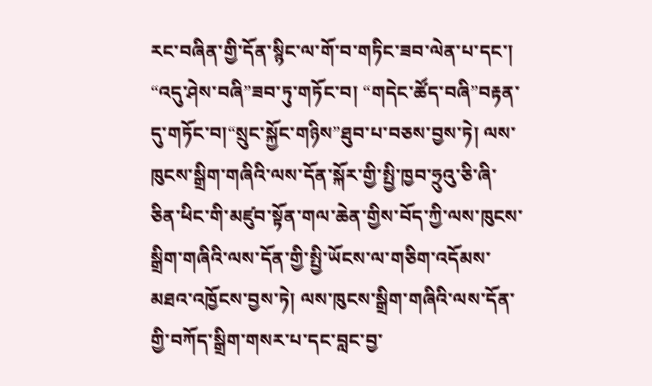རང་བཞིན་གྱི་དོན་སྙིང་ལ་གོ་བ་གཏིང་ཟབ་ལེན་པ་དང་། “འདུ་ཤེས་བཞི”ཟབ་ཏུ་གཏོང་བ། “གདེང་ཚོད་བཞི”བརྟན་དུ་གཏོང་བ།“སྲུང་སྐྱོང་གཉིས”ཐུབ་པ་བཅས་བྱས་ཏེ། ལས་ཁུངས་སྒྲིག་གཞིའི་ལས་དོན་སྐོར་གྱི་སྤྱི་ཁྱབ་ཧྲུའུ་ཅི་ཞི་ཅིན་ཕིང་གི་མཛུབ་སྟོན་གལ་ཆེན་གྱིས་བོད་ཀྱི་ལས་ཁུངས་སྒྲིག་གཞིའི་ལས་དོན་གྱི་སྤྱི་ཡོངས་ལ་གཅིག་འདོམས་མཐའ་འཁྱོངས་བྱས་ཏེ། ལས་ཁུངས་སྒྲིག་གཞིའི་ལས་དོན་གྱི་བཀོད་སྒྲིག་གསར་པ་དང་བླང་བྱ་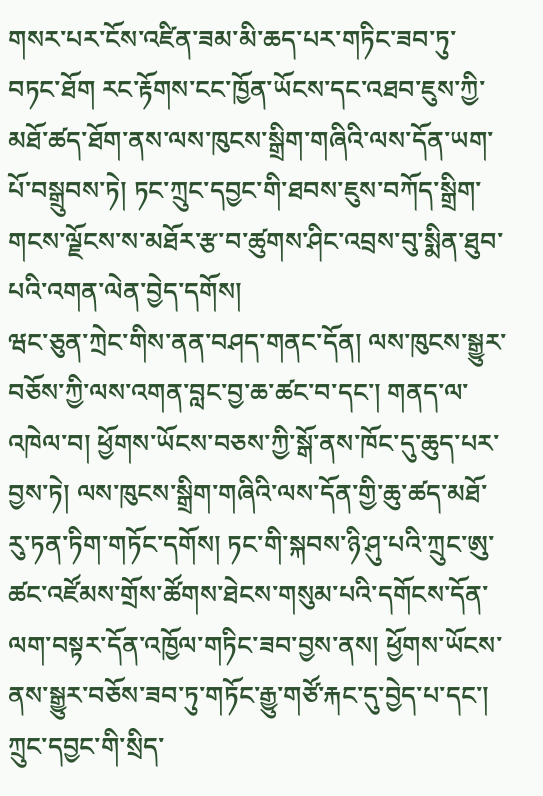གསར་པར་ངོས་འཛིན་ཟམ་མི་ཆད་པར་གཏིང་ཟབ་ཏུ་བཏང་ཐོག རང་རྟོགས་ངང་ཁྱོན་ཡོངས་དང་འཐབ་ཇུས་ཀྱི་མཐོ་ཚད་ཐོག་ནས་ལས་ཁུངས་སྒྲིག་གཞིའི་ལས་དོན་ཡག་པོ་བསྒྲུབས་ཏེ། ཏང་ཀྲུང་དབྱང་གི་ཐབས་ཇུས་བཀོད་སྒྲིག་གངས་ལྗོངས་ས་མཐོར་རྩ་བ་ཚུགས་ཤིང་འབྲས་བུ་སྨིན་ཐུབ་པའི་འགན་ལེན་བྱེད་དགོས།
ཝང་ཅུན་ཀྲེང་གིས་ནན་བཤད་གནང་དོན། ལས་ཁུངས་སྒྱུར་བཅོས་ཀྱི་ལས་འགན་བླང་བྱ་ཆ་ཚང་བ་དང་། གནད་ལ་འཁེལ་བ། ཕྱོགས་ཡོངས་བཅས་ཀྱི་སྒོ་ནས་ཁོང་དུ་ཆུད་པར་བྱས་ཏེ། ལས་ཁུངས་སྒྲིག་གཞིའི་ལས་དོན་གྱི་ཆུ་ཚད་མཐོ་རུ་ཏན་ཏིག་གཏོང་དགོས། ཏང་གི་སྐབས་ཉི་ཤུ་པའི་ཀྲུང་ཨུ་ཚང་འཛོམས་གྲོས་ཚོགས་ཐེངས་གསུམ་པའི་དགོངས་དོན་ལག་བསྟར་དོན་འཁྱོལ་གཏིང་ཟབ་བྱས་ནས། ཕྱོགས་ཡོངས་ནས་སྒྱུར་བཅོས་ཟབ་ཏུ་གཏོང་རྒྱུ་གཙོ་རྐང་དུ་བྱེད་པ་དང་། ཀྲུང་དབྱང་གི་སྲིད་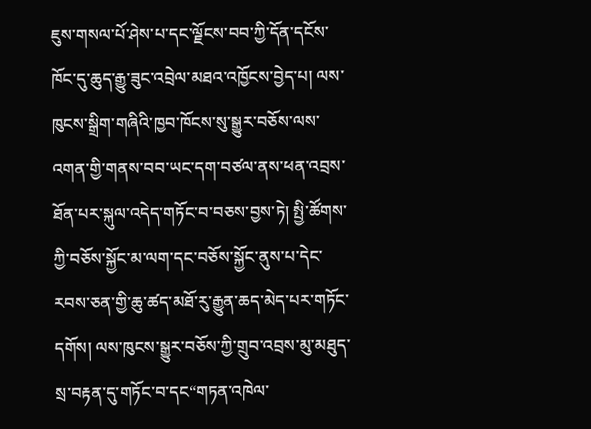ཇུས་གསལ་པོ་ཤེས་པ་དང་ལྗོངས་བབ་ཀྱི་དོན་དངོས་ཁོང་དུ་ཆུད་རྒྱུ་ཟུང་འབྲེལ་མཐའ་འཁྱོངས་བྱེད་པ། ལས་ཁུངས་སྒྲིག་གཞིའི་ཁྱབ་ཁོངས་སུ་སྒྱུར་བཅོས་ལས་འགན་གྱི་གནས་བབ་ཡང་དག་བཙལ་ནས་ཕན་འབྲས་ཐོན་པར་སྐུལ་འདེད་གཏོང་བ་བཅས་བྱས་ཏེ། སྤྱི་ཚོགས་ཀྱི་བཅོས་སྐྱོང་མ་ལག་དང་བཅོས་སྐྱོང་ནུས་པ་དེང་རབས་ཅན་གྱི་ཆུ་ཚད་མཐོ་རུ་རྒྱུན་ཆད་མེད་པར་གཏོང་དགོས། ལས་ཁུངས་སྒྱུར་བཅོས་ཀྱི་གྲུབ་འབྲས་མུ་མཐུད་སྲ་བརྟན་དུ་གཏོང་བ་དང“གཏན་འཁེལ་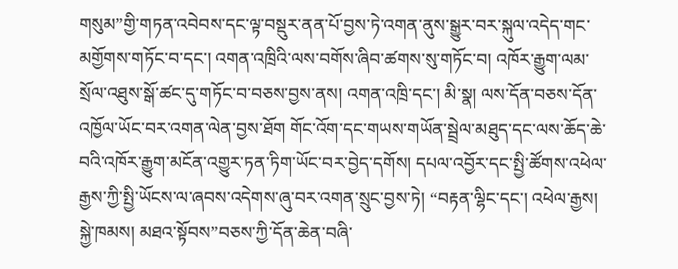གསུམ”གྱི་གཏན་འབེབས་དང་ལྟ་བསྡུར་ནན་པོ་བྱས་ཏེ་འགན་ནུས་སྒྱུར་བར་སྐུལ་འདེད་གང་མགྱོགས་གཏོང་བ་དང་། འགན་འཁྲིའི་ལས་བགོས་ཞིབ་ཚགས་སུ་གཏོང་བ། འཁོར་རྒྱུག་ལམ་སྲོལ་འཐུས་སྒོ་ཚང་དུ་གཏོང་བ་བཅས་བྱས་ནས། འགན་འཁྲི་དང་། མི་སྣ། ལས་དོན་བཅས་དོན་འཁྱོལ་ཡོང་བར་འགན་ལེན་བྱས་ཐོག གོང་འོག་དང་གཡས་གཡོན་སྦྲེལ་མཐུད་དང་ལས་ཆོད་ཆེ་བའི་འཁོར་རྒྱུག་མངོན་འགྱུར་ཏན་ཏིག་ཡོང་བར་བྱེད་དགོས། དཔལ་འབྱོར་དང་སྤྱི་ཚོགས་འཕེལ་རྒྱས་ཀྱི་སྤྱི་ཡོངས་ལ་ཞབས་འདེགས་ཞུ་བར་འགན་སྲུང་བྱས་ཏེ། “བརྟན་ལྷིང་དང་། འཕེལ་རྒྱས། སྐྱེ་ཁམས། མཐའ་སྟོབས”བཅས་ཀྱི་དོན་ཆེན་བཞི་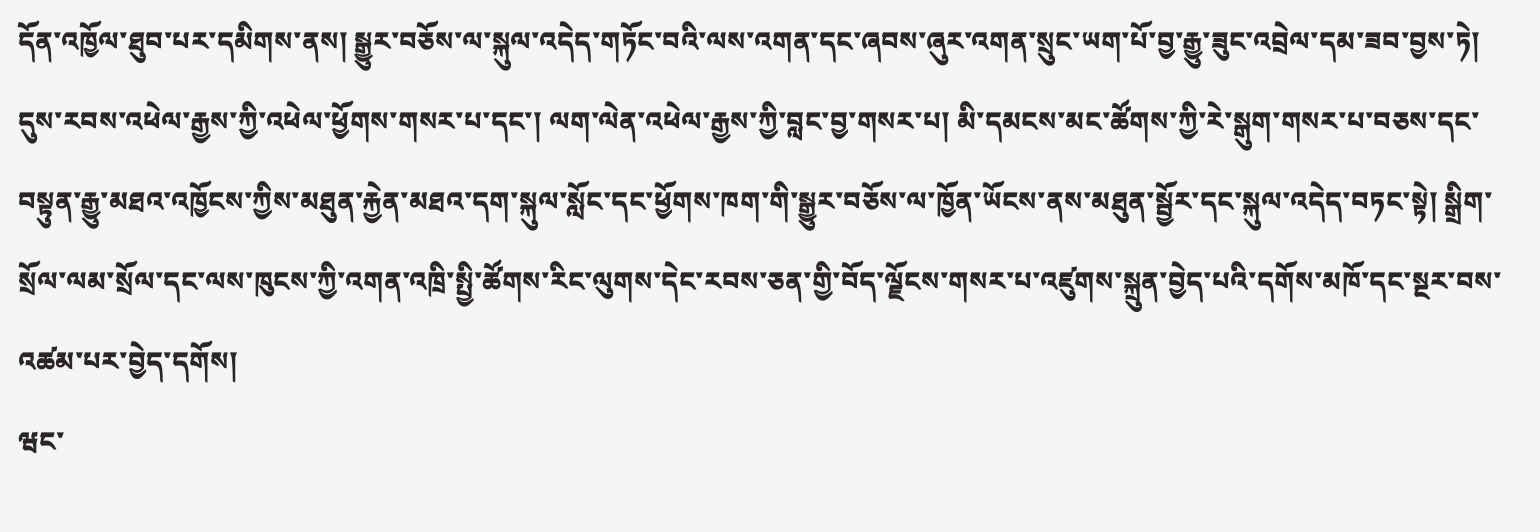དོན་འཁྱོལ་ཐུབ་པར་དམིགས་ནས། སྒྱུར་བཅོས་ལ་སྐུལ་འདེད་གཏོང་བའི་ལས་འགན་དང་ཞབས་ཞུར་འགན་སྲུང་ཡག་པོ་བྱ་རྒྱུ་ཟུང་འབྲེལ་དམ་ཟབ་བྱས་ཏེ། དུས་རབས་འཕེལ་རྒྱས་ཀྱི་འཕེལ་ཕྱོགས་གསར་པ་དང་། ལག་ལེན་འཕེལ་རྒྱས་ཀྱི་བླང་བྱ་གསར་པ། མི་དམངས་མང་ཚོགས་ཀྱི་རེ་སྒུག་གསར་པ་བཅས་དང་བསྟུན་རྒྱུ་མཐའ་འཁྱོངས་ཀྱིས་མཐུན་རྐྱེན་མཐའ་དག་སྐུལ་སློང་དང་ཕྱོགས་ཁག་གི་སྒྱུར་བཅོས་ལ་ཁྱོན་ཡོངས་ནས་མཐུན་སྦྱོར་དང་སྐུལ་འདེད་བཏང་སྟེ། སྒྲིག་སྲོལ་ལམ་སྲོལ་དང་ལས་ཁུངས་ཀྱི་འགན་འཁྲི་སྤྱི་ཚོགས་རིང་ལུགས་དེང་རབས་ཅན་གྱི་བོད་ལྗོངས་གསར་པ་འཛུགས་སྐྲུན་བྱེད་པའི་དགོས་མཁོ་དང་སྔར་བས་འཚམ་པར་བྱེད་དགོས།
ཝང་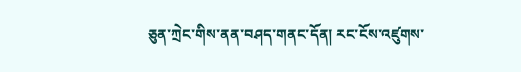ཅུན་ཀྲེང་གིས་ནན་བཤད་གནང་དོན། རང་ངོས་འཛུགས་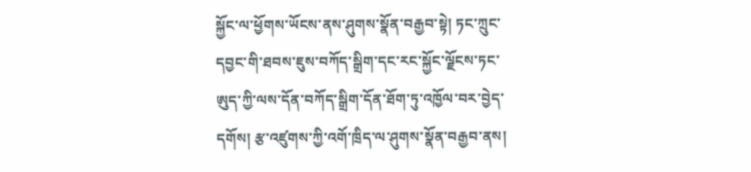སྐྱོང་ལ་ཕྱོགས་ཡོངས་ནས་ཤུགས་སྣོན་བརྒྱབ་སྟེ། ཏང་ཀྲུང་དབྱང་གི་ཐབས་ཇུས་བཀོད་སྒྲིག་དང་རང་སྐྱོང་ལྗོངས་ཏང་ཨུད་ཀྱི་ལས་དོན་བཀོད་སྒྲིག་དོན་ཐོག་ཏུ་འཁྱོལ་བར་བྱེད་དགོས། རྩ་འཛུགས་ཀྱི་འགོ་ཁྲིད་ལ་ཤུགས་སྣོན་བརྒྱབ་ནས།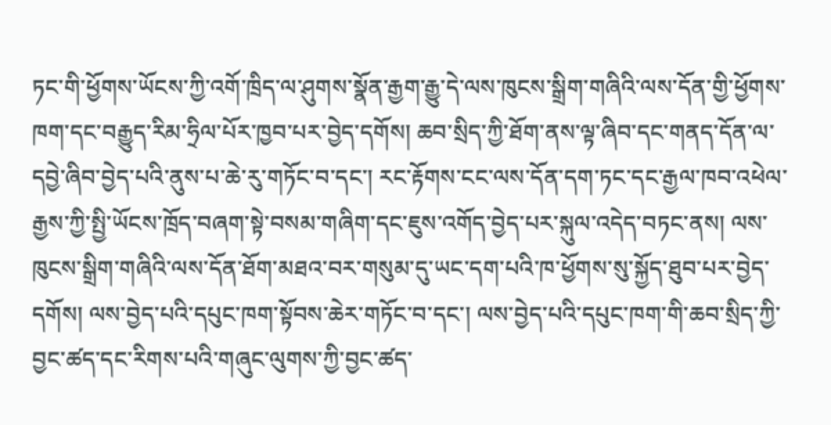ཏང་གི་ཕྱོགས་ཡོངས་ཀྱི་འགོ་ཁྲིད་ལ་ཤུགས་སྣོན་རྒྱག་རྒྱུ་དེ་ལས་ཁུངས་སྒྲིག་གཞིའི་ལས་དོན་གྱི་ཕྱོགས་ཁག་དང་བརྒྱུད་རིམ་ཧྲིལ་པོར་ཁྱབ་པར་བྱེད་དགོས། ཆབ་སྲིད་ཀྱི་ཐོག་ནས་ལྟ་ཞིབ་དང་གནད་དོན་ལ་དབྱེ་ཞིབ་བྱེད་པའི་ནུས་པ་ཆེ་རུ་གཏོང་བ་དང་། རང་རྟོགས་ངང་ལས་དོན་དག་ཏང་དང་རྒྱལ་ཁབ་འཕེལ་རྒྱས་ཀྱི་སྤྱི་ཡོངས་ཁྲོད་བཞག་སྟེ་བསམ་གཞིག་དང་ཇུས་འགོད་བྱེད་པར་སྐུལ་འདེད་བཏང་ནས། ལས་ཁུངས་སྒྲིག་གཞིའི་ལས་དོན་ཐོག་མཐའ་བར་གསུམ་དུ་ཡང་དག་པའི་ཁ་ཕྱོགས་སུ་སྐྱོད་ཐུབ་པར་བྱེད་དགོས། ལས་བྱེད་པའི་དཔུང་ཁག་སྟོབས་ཆེར་གཏོང་བ་དང་། ལས་བྱེད་པའི་དཔུང་ཁག་གི་ཆབ་སྲིད་ཀྱི་བྱང་ཚད་དང་རིགས་པའི་གཞུང་ལུགས་ཀྱི་བྱང་ཚད་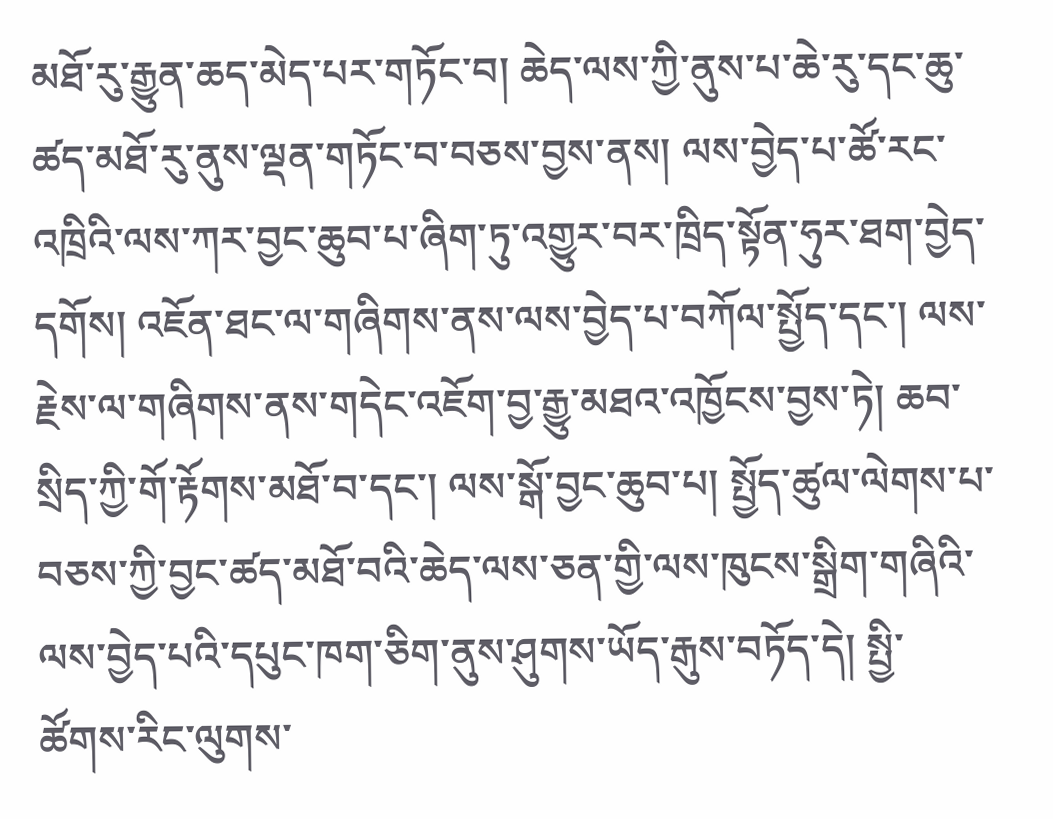མཐོ་རུ་རྒྱུན་ཆད་མེད་པར་གཏོང་བ། ཆེད་ལས་ཀྱི་ནུས་པ་ཆེ་རུ་དང་ཆུ་ཚད་མཐོ་རུ་ནུས་ལྡན་གཏོང་བ་བཅས་བྱས་ནས། ལས་བྱེད་པ་ཚོ་རང་འཁྲིའི་ལས་ཀར་བྱང་ཆུབ་པ་ཞིག་ཏུ་འགྱུར་བར་ཁྲིད་སྟོན་ཧུར་ཐག་བྱེད་དགོས། འཇོན་ཐང་ལ་གཞིགས་ནས་ལས་བྱེད་པ་བཀོལ་སྤྱོད་དང་། ལས་རྗེས་ལ་གཞིགས་ནས་གདེང་འཇོག་བྱ་རྒྱུ་མཐའ་འཁྱོངས་བྱས་ཏེ། ཆབ་སྲིད་ཀྱི་གོ་རྟོགས་མཐོ་བ་དང་། ལས་སྒོ་བྱང་ཆུབ་པ། སྤྱོད་ཚུལ་ལེགས་པ་བཅས་ཀྱི་བྱང་ཚད་མཐོ་བའི་ཆེད་ལས་ཅན་གྱི་ལས་ཁུངས་སྒྲིག་གཞིའི་ལས་བྱེད་པའི་དཔུང་ཁག་ཅིག་ནུས་ཤུགས་ཡོད་རྒུས་བཏོད་དེ། སྤྱི་ཚོགས་རིང་ལུགས་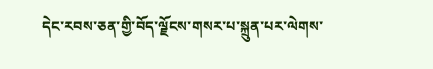དེང་རབས་ཅན་གྱི་བོད་ལྗོངས་གསར་པ་སྐྲུན་པར་ལེགས་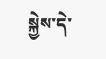སྐྱེས་དེ་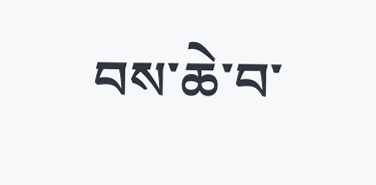བས་ཆེ་བ་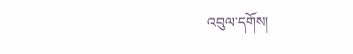འབུལ་དགོས།